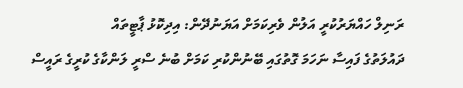ރަނިލް ހައްޔަރުކުރީ އަލުން ވެރިކަމަށް އަޔަނުދޭން: އިދިކޮޅު ޕާޓީތައް
ދައުލަތުގެ ފައިސާ ނަހަމަ ގޮތުގައި ބޭނުންކުރި ކަމަށް ބުނެ ސްރީ ލަންކާގެ ކުރީގެ ރައީސް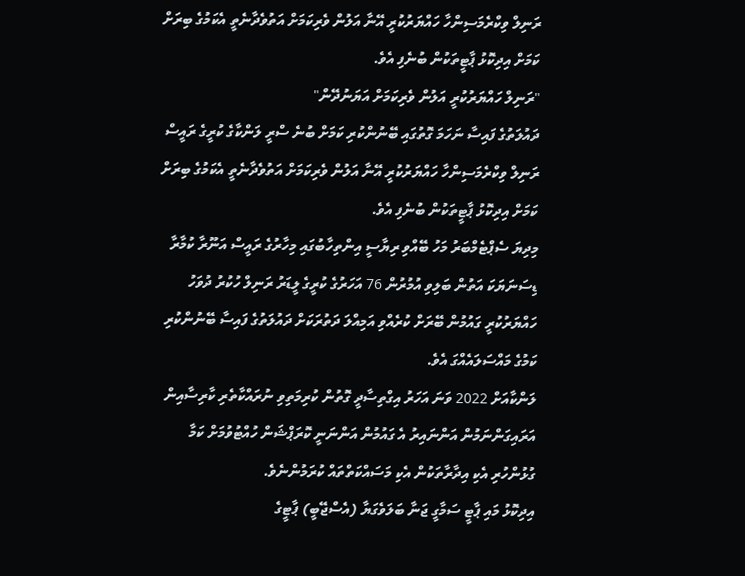ރަނިލް ވިކްރެމަސިންހާ ހައްޔަރުކުރީ އޭނާ އަލުން ވެރިކަމަށް އަތުވެދާނެތީ އެކަމުގެ ބިރަށް ކަމަށް އިދިކޮޅު ޕާޓީތަކުން ބުނެފި އެވެ.
"ރަނިލް ހައްޔަރުކުރީ އަލުން ވެރިކަމަށް އަޔަނުދޭން"
ދައުލަތުގެ ފައިސާ ނަހަމަ ގޮތުގައި ބޭނުންކުރި ކަމަށް ބުނެ ސްރީ ލަންކާގެ ކުރީގެ ރައީސް ރަނިލް ވިކްރެމަސިންހާ ހައްޔަރުކުރީ އޭނާ އަލުން ވެރިކަމަށް އަތުވެދާނެތީ އެކަމުގެ ބިރަށް ކަމަށް އިދިކޮޅު ޕާޓީތަކުން ބުނެފި އެވެ.
މިދިޔަ ސެޕްޓެމްބަރު މަހު ބޭއްވި ރިޔާސީ އިންތިހާބުގައި މިހާރުގެ ރައީސް އަނޫރާ ކުމާރާ ޑިސަނަޔަކަ އަތުން ބަލިވި އުމުރުން 76 އަހަރުގެ ކުރީގެ ލީޑަރު ރަނިލް ހުކުރު ދުވަހު ހައްޔަރުކުރީ ގައުމުން ބޭރަށް ކުރެއްވި އަމިއްލަ ދަތުރަކަށް ދައުލަތުގެ ފައިސާ ބޭނުންކުރި ކަމުގެ މައްސަލައެއްގަ އެވެ.
ލަންކާއަށް 2022 ވަނަ އަހަރު އިގްތިސާދީ ގޮތުން ކުރިމަތިވި ނުރައްކާތެރި ކާރިސާއިން އަރައިގަންނަމުން އަންނައިރު އެ ގައުމުން އަންނަނީ ކޮރަޕްޝަން ހުއްޓުވުމަށް ކަމާ ގުޅުންހުރި އެކި އިދާރާތަކުން އެކި މަސައްކަތްތައް ކުރަމުންނެވެ.
އިދިކޮޅު މައި ޕާޓީ ސަމާގީ ޖަނާ ބަލަވެގަޔާ (އެސްޖޭބީ) ޕާޓީގެ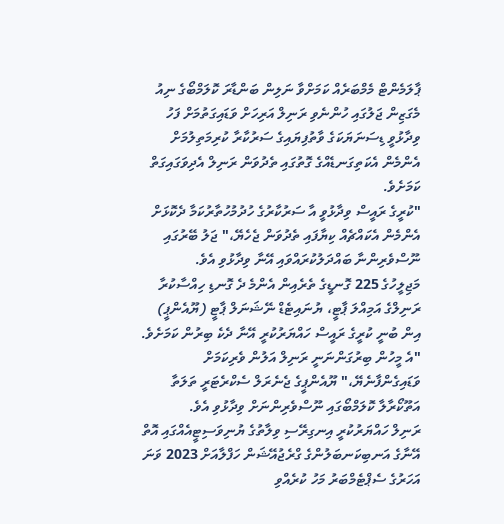ޕާލަމެންޓް މެމްބަރެއް ކަމަށްވާ ނަލިން ބަންޑާރަ ކޮލަމްބޯގެ ނިއު މެގަޒިން ޖަލުގައި ހުންނެވި ރަނިލް އަރިހަށް ވަޑައިގަތުމަށް ފަހު ވިދާޅުވީ ޑިސަނަޔަކަގެ ވާތުފިޔައިގެ ސަރުކާރާ ކުރިމަތިލުމަށް އެންމެން އެކަތިގަނޑެއްގެ ގޮތުގައި ތެދުވަން ރަނިލް އެދިވަގައިގަތް ކަމަށެވެ.
"ކުރީގެ ރައީސް ވިދާޅުވީ އާ ސަރުކާރުގެ ހުދުމުހުތާރުކަމާ ދެކޮޅަށް އެންމެން އެކައްޗެއް ކިޔާފައި ތެދުވަން ޖެހެޔޭ،" ޖަލު ބޭރުގައި ނޫސްވެރިންނާ ބައްދަލުކުރައްވައި އޭނާ ވިދާޅުވި އެވެ.
މަޖިލީހުގެ 225 ގޮނޑީގެ ތެރެއިން އެންމެ ދެ ގޮނޑި ހިއްސާކުރާ ރަނިލްގެ އަމިއްލަ ޕާޓީ، ޔުނައިޓެޑް ނޭޝަނަލް ޕާޓީ (ޔޫއެންޕީ) އިން ބުނީ ކުރީގެ ރައީސް ހައްޔަރުކުރީ އޭނާ ދެކެ ބިރުން ކަމަށެވެ.
"އެ މީހުން ބިރުގަންނަނީ ރަނިލް އަލުން ވެރިކަމަށް ވަޑައިގެންފާނެޔޭ،" ޔޫއެންޕީގެ ޖެނެރަލް ސެކްރެޓަރީ ތަލަތާ އަތޫކޯރާލާ ކޮލަމްބޯގައި ނޫސްވެރިންނަށް ވިދާޅުވި އެވެ.
ރަނިލް ހައްޔަރުކުރީ އިނގިރޭސި ވިލާތުގެ ޔުނިވަސިޓީއެއްގައި އޮތް އޭނާގެ އަނބިކަނބަލުންގެ ގްރެޖުއޭޝަން ހަފްލާއަށް 2023 ވަނަ އަހަރުގެ ސެޕްޓެމްބަރު މަހު ކުރެއްވި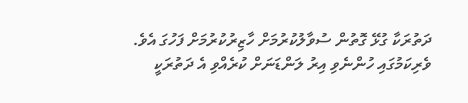ދަތުރަކާ ގުޅޭ ގޮތުން ސުވާލުކުރުމަށް ހާޒިރުކުރުމަށް ފަހުގަ އެވެ. ވެރިކަމުގައި ހުންނެވި އިރު ލަންޑަނަށް ކުރެއްވި އެ ދަތުރަކީ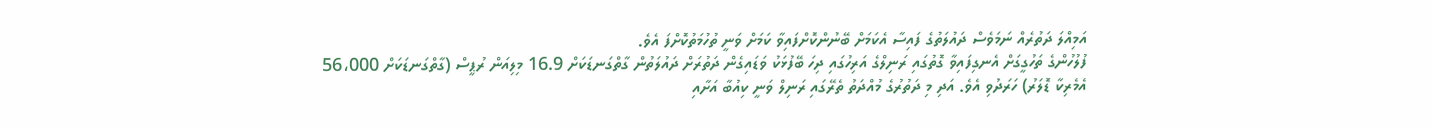އަމިއްލަ ދަތުރެއް ނަމަވެސް ދައުލަތުގެ ފައިސާ އެކަމަށް ބޭނުންކޮށްފައިވާ ކަމަށް ވަނީ ތުހުމަތުކޮށްފަ އެވެ.
ފުލުހުންގެ ތަހުގީގަށް އެނގިފައިވާ ގޮތުގައި ރަނިލްގެ އަރިހުގައި ދިހަ ބޭފުޅަކު ވަޑައިގެން ދަތުރަށް ދައުލަތުން ގާތްގަނޑަކަށް 16.9 މިލިއަން ރުޕީސް (ގާތްގަނޑަކަށް 56،000 އެމެރިކާ ޑޮލަރު) ހަރަދުވި އެވެ. އަދި މި ދަތުރުގެ މުއްދަތު ތެރޭގައި ރަނިލް ވަނީ ކިއުބާ އަށާއި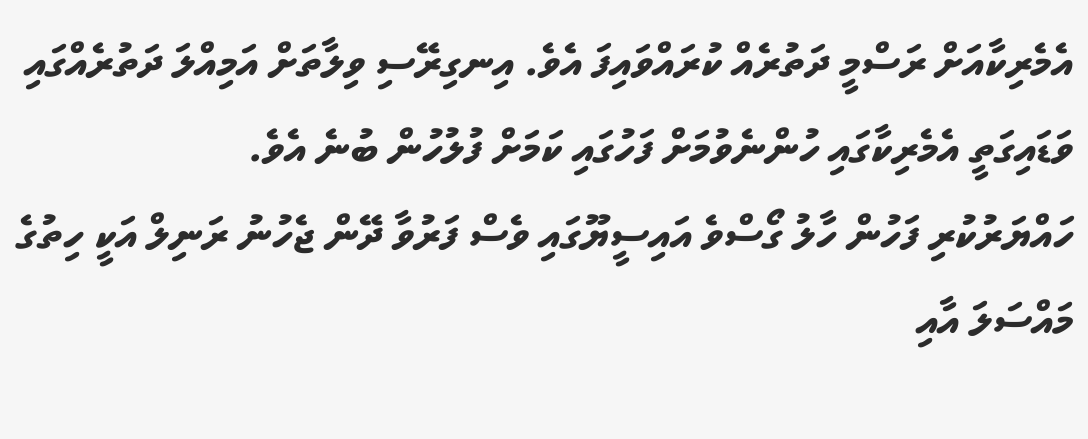އެމެރިކާއަށް ރަސްމީ ދަތުރެއް ކުރައްވައިފަ އެވެ. އިނގިރޭސި ވިލާތަށް އަމިއްލަ ދަތުރެއްގައި ވަޑައިގަތީ އެމެރިކާގައި ހުންނެވުމަށް ފަހުގައި ކަމަށް ފުލުހުން ބުނެ އެވެ.
ހައްޔަރުކުރި ފަހުން ހާލު ގޯސްވެ އައިސީޔޫގައި ވެސް ފަރުވާ ދޭން ޖެހުނު ރަނިލް އަކީ ހިތުގެ މައްސަލަ އާއި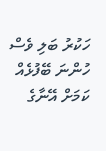ހަކުރު ބަލި ވެސް ހުންނަ ބޭފުޅެއް ކަމަށް އޭނާގެ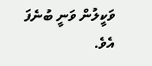ވަކީލުން ވަނީ ބުނެފަ އެވެ.